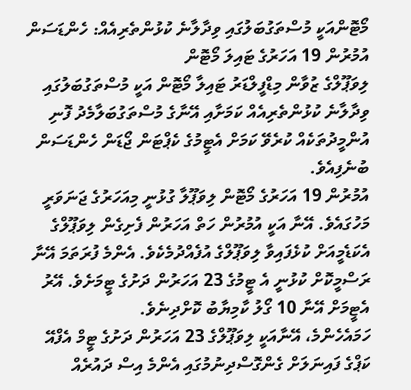މޯޓޮންއަކީ މުސްތަގުބަލުގައި ވިދާލާނެ ކުޅުންތެރިއެއް: ހެންޑަސަން
އުމުރުން 19 އަހަރުގެ ޓައިލަ މޯޓޮން
ލިވަޕޫލްގެ ޒުވާން މިޑްފީލްޑަރު ޓައިލާ މޯޓޮން އަކީ މުސްތަގުބަލުގައި ވިދާލާނެ ކުޅުންތެރިއެއް ކަމަށާއި އޭނާގެ މުސްތަގުބަލާމެދު ފޮނި އުންމީދުތަކެއް ކުރެވޭ ކަމަށް އެޓީމުގެ ކެޕްޓަން ޖޯޑަން ހެންޑަސަން ބުނެފިއެވެ.
އުމުރުން 19 އަހަރުގެ މޯޓޮން ލިވަޕޫލާ ގުޅުނީ މިއަހަރުގެ ޖަނަވަރީ މަހުގައެވެ. އޭނާ އަކީ އުމުރުން ހަތް އަހަރުން ފެށިގެން ލިވަޕޫލްގެ އެކަޑެމީއަށް ކުޅެފައިވާ ލިވަޕޫލްގެ އުފެއްދުމެކެވެ. އެންމެ ފުރަތަމަ އޭނާ ރަސްމީކޮށް ކުޅުނީ އެ ޓީމުގެ 23 އަހަރުން ދަށުގެ ޓީމަށެވެ. އޭރު އެޓީމަށް އޭނާ 10 ގޯލު ކާމިޔާބު ކޮށްދިނެވެ.
ހަމައެހެންމެ، އޭނާއަކީ ލިވަޕޫލްގެ 23 އަހަރުން ދަށުގެ ޓީމް އެފްއޭ ކަޕްގެ ފައިނަލަށް ގެންގޮސްދިނުމުގައި އެންމެ އިސް ދައުރެއް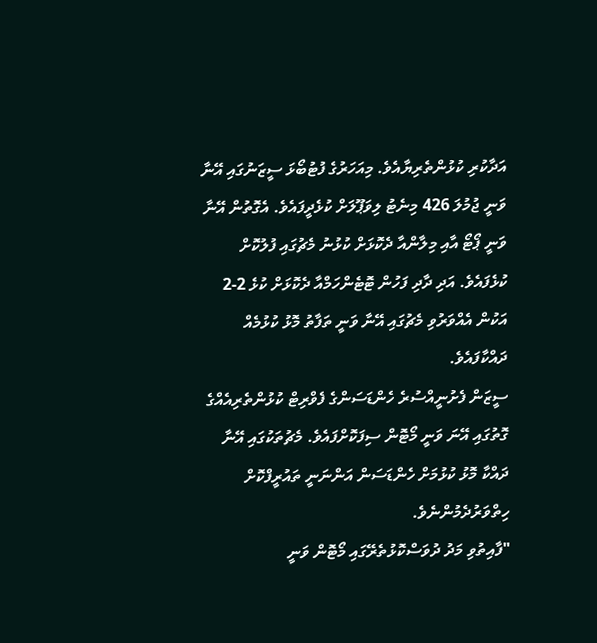އަދާކުރި ކުޅުންތެރިޔާއެވެ. މިއަހަރުގެ ފުޓުބޯޅަ ސީޒަނުގައި އޭނާ ވަނީ ޖުމުލަ 426 މިނެޓު ލިވަޕޫލަށް ކުޅެދީފައެވެ. އެގޮތުން އޭނާ ވަނީ ޕޯޓޯ އާއި މިލާންއާ ދެކޮޅަށް ކުޅުނު މެޗުގައި ފުލުކޮށް ކުޅެފައެވެ. އަދި ދާދި ފަހުން ޓޮޓެންހަމްއާ ދެކޮޅަށް ކުޅެ 2-2 އަކުން އެއްވަރުވި މެޗުގައި އޭނާ ވަނީ ތަފާތު މޮޅު ކުޅުމެއް ދައްކާފައެވެ.
ސީޒަން ފެށުނީއްސުރެ ހެންޑަސަންގެ ފެވްރިޓް ކުޅުންތެރިއެއްގެ ގޮތުގައި އޭނަ ވަނީ މޯޓޮން ސިފަކޮށްފައެވެ. މެޗުތަކުގައި އޭނާ ދައްކާ މޮޅު ކުޅުމަށް ހެންޑަސަން އަންނަނީ ތައުރީފްކޮށް ހިތްވަރުދެމުންނެވެ.
"ފާއިތުވި މަދު ދުވަސްކޮޅުތެރޭގައި މޯޓޮން ވަނީ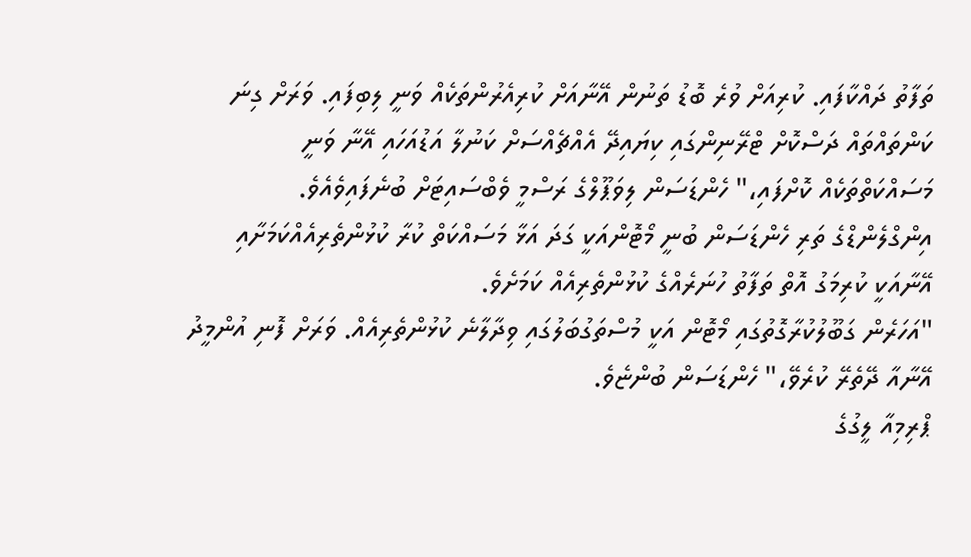ތަފާތު ދައްކާފައި. ކުރިއަށް ވުރެ ބޮޑު ތަނުން އޭނާއަށް ކުރިއެރުންތަކެއް ވަނީ ލިބިފައި. ވަރަށް ގިނަ ކަންތައްތައް ދަސްކޮށް ޓްރޭނިންގައި ކިޔައިދޭ އެއްޗެއްސަށް ކަނުލާ އަޑުއަހައި އޭނާ ވަނީ މަސައްކަތްތަކެއް ކޮށްފައި،" ހެންޑަސަން ލިވަޕޫލްގެ ރަސްމީ ވެބްސައިޓަށް ބުނެފައިވެއެވެ.
އިންގްލެންޑްގެ ތަރި ހެންޑަސަން ބުނީ މޯޓޮންއަކީ ގަދަ އަޅާ މަސައްކަތް ކުރާ ކުޅުންތެރިއެއްކަމަށާއި އޭނާއަކީ ކުރިމަގު އޮތް ތަފާތު ހުނަރެއްގެ ކުޅުންތެރިއެއް ކަމަށެވެ.
"އަހަރެން ގަބޫލުކުރާގޮތުގައި މޯޓޮން އަކީ މުސްތަގުބަލުގައި ވިދާލާނެ ކުޅުންތެރިއެއް. ވަރަށް ފޮނި އުންމީދު އޭނާއާ ދޭތެރޭ ކުރެވޭ،" ހެންޑަސަން ބުންޏެވެ.
ޕްރިމިއާ ލީގުގެ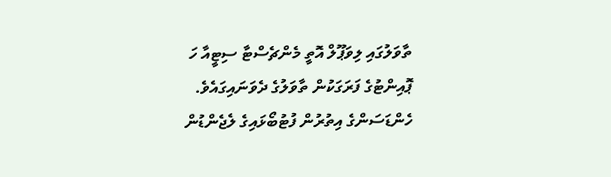ތާވަލުގައި ލިވަޕޫލް އޮތީ މެންޗެސްޓާ ސިޓީއާ ހަ ޕޮއިންޓުގެ ފަރަގަކުން ތާވަލުގެ ދެވަނައިގައެވެ.
ހެންޑަސަންގެ އިތުރުން ފުޓުބޯޅައިގެ ލެޖެންޑުން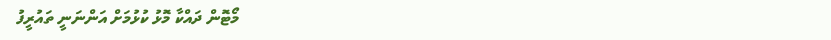މޯޓޮން ދައްކާ މޮޅު ކުޅުމަށް އަންނަނީ ތައުރީފު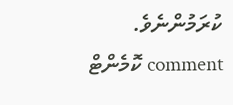ކުރަމުންނެވެ.
comment ކޮމެންޓް